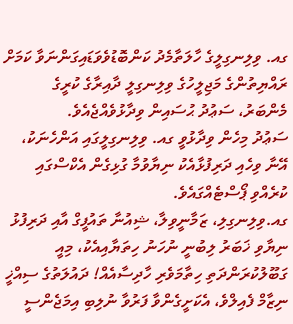ގއ. ވިލިނގިލީގެ ހާލަތާމެދު ކަންބޮޑުވެވަޑައިގަންނަވާ ކަމަށް ރައްޔިތުންގެ މަޖިލީހުގެ ވިލިނގިލީ ދާއިރާގެ ކުރީގެ މެންބަރު، ސަޢުދު ޙުސައިން ވިދާޅުވެއްޖެއެވެ.
ސަޢުދު މިހެން ވިދާޅުވީ ގއ. ވިލިނގިލީގައި އަންހެނަކު، އޭނާ ވިހެއި ދަރިފުޅާއެކު ނިޔާވުމާ ގުޅިގެން އެކްސްގައި ކުރެއްވި ޕޯސްޓެއްގައެވެ.
ގއ.ވިލިނގިލި، ޒަމާނީވިލާ، ޝިއުނާ ތައުފީގް އާއި ދަރިފުޅު ނިޔާވި ޚަބަރު ލިބުނީ ނުހަނު ހިތަޔާއިއެކު، މިއީ ގަބޫލުކުރަންދަތި ހިތާމަވެރި ހާދިސާއެއް! ދައުލަތުގެ ސިއްޚީ ނިޒާމް ފެއިލްވެ، އެކަށީގެންވާ ފަރުވާ ނުލިބި އިމަޖެންސީ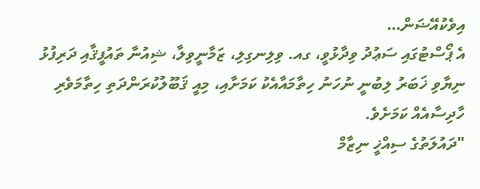އިވެކުއޭޟަން…
އެ ޕޯސްޓުގައި ސަޢުދު ވިދާޅުވީ، ގއ. ވިލިނގިލި، ޒަމާނީވިލާ، ޝިއުނާ ތައުފީޤާއި ދަރިފުޅު ނިޔާވި ޚަބަރު ލިބުނީ ނުހަނު ހިތާމައާއެކު ކަމަށާއި، މިއީ ޤަބޫލުކުރަންދަތި ހިތާމަވެރި ހާދިސާއެއް ކަމަށެވެ.
"ދައުލަތުގެ ސިއްޚީ ނިޒާމް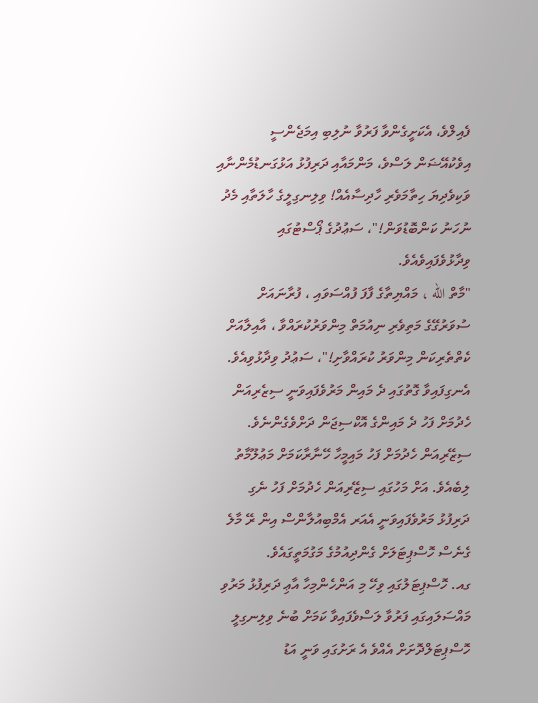ފެއިލްވެ، އެކަށީގެންވާ ފަރުވާ ނުލިބި އިމަޖެންސީ އިވެކުއޭޟަން ލަސްވެ، މަންމައާއި ދަރިފުޅު އަޅުގަނޑުމެންނާއި ވަކިވެދިޔަ ހިތާމަވެރި ހާދިސާއެއް! ވިލިނގިލީގެ ހާލަތާއި މެދު ނުހަނު ކަންބޮޑުވަން!"، ސަޢުދުގެ ޕޯސްޓުގައި ވިދާޅުވެފައިވެއެވެ.
"މާތް الله ، މައްޔިތާގެ ފާފަ ފުއްސަވައި ، ފުރާނައަށް ސުވަރުގޭގެ މަތިވެރި ނިއުމަތް މިންވަރުކުރައްވާ ، އާއިލާއަށް ކެތްތެރިކަން މިންވަރު ކުރައްވާށި!"، ސަޢުދު ވިދާޅުވިއެވެ.
އެނގިފައިވާ ގޮތުގައި ދެ މައިން މަރުވެފައިވަނީ ސިޒެރިއަން ހެދުމަށް ފަހު ދެ މައިންގެ އޮކްސިޖަން ދަށްވެގެންނެވެ. ސިޒޭރިއަން ހެދުމަށް ފަހު މައިމީހާ ހޭނާރާކަމަށް މަޢުލޫމާތު ލިބެއެވެ. އަށް މަހުގައި ސިޒޭރިއަން ހެދުމަށް ފަހު ނެގި ދަރިފުޅު މަރުވެފައިވަނީ އެއަރ އެމްބިއުލާންސް އިން ރޭ މާލެ ގެނެސް ހޮސްޕިޓަލަށް ގެންދިއުމުގެ މަގުމަތީގައެވެ.
ގއ. ހޮސްޕިޓަލުގައި ވިހޭ މި އަންހެންމިހާ އާޢި ދަރިފުޅު މަރުވި މައްސަލައިގައި ފަރުވާ ލަސްވެފައިވާ ކަމަށް ބުނެ ވިލިނގިލީ ހޮސްޕިޓަލްދޮށަށް އެއްވެ އެ ރަށުގައި ވަނީ އަޑު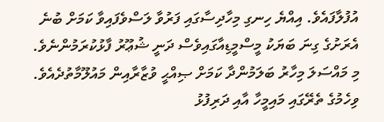އުފުލާފައެވެ. އިއްޔެ ހިނގި މިހާދިސާގައި ފަރުވާ ލަސްވެފައިވާ ކަމަށް ބުނެ އެރަށުގެ ގިނަ ބަޔަކު މީސްމީޑިއާގައިވެސް ދަނީ ޝުޢޫރު ފާޅުކުރަމުންނެވެ.
މި މައްސަލަ މިހާރު ބަލަމުންދާ ކަމަށް ޞިއްޙީ ވުޒާރާއިން މައުލޫމާތުދެއެވެ.
ވިހެމުގެ ތެރޭގައި މައިމީހާ އާއި ދަރިފުޅު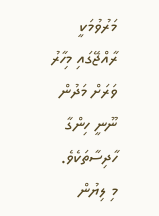މަރުވުމަކީ ރާއްޖޭގައި މިހާރު ވަރަށް މަދުން ނޫނީ ހިންގާ ހާދިސާތަކެވެ.
މި ލިޔުން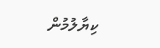ކިޔާލުމުން